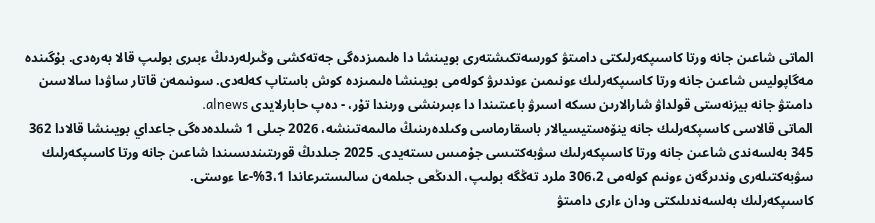الماتى شاعىن جانە ورتا كاسىپكەرلىكتى دامىتۋ كورسەتكىشتەرى بويىنشا دا ەلىمىزدەگى جەتەكشى وڭىرلەردىڭ ءبىرى بولىپ قالا بەرەدى. بۇگىندە مەگاپوليس شاعىن جانە ورتا كاسىپكەرلىك ءونىمىن ءوندىرۋ كولەمى بويىنشا ەلىمىزدە كوش باستاپ كەلەدى. سونىمەن قاتار ساۋدا سالاسىن دامىتۋ جانە بيزنەستى قولداۋ شارالارىن ىسكە اسىرۋ باعىتىندا دا ءبىرىنشى ورىندا تۇر، - دەپ حابارلايدى alnews.
الماتى قالاسى كاسىپكەرلىك جانە ينۆەستيسيالار باسقارماسى وكىلدەرىنىڭ مالىمەتىنشە، 2026 جىلى 1 شىلدەدەگى جاعداي بويىنشا قالادا 362 345 بەلسەندى شاعىن جانە ورتا كاسىپكەرلىك سۋبەكتىسى جۇمىس ىستەيدى. 2025 جىلدىڭ قورىتىندىسىندا شاعىن جانە ورتا كاسىپكەرلىك سۋبەكتىلەرى وندىرگەن ءونىم كولەمى 306،2 ملرد تەڭگە بولىپ، الدىڭعى جىلمەن سالىستىرعاندا 3،1%-عا ءوستى.
كاسىپكەرلىك بەلسەندىلىكتى ودان ءارى دامىتۋ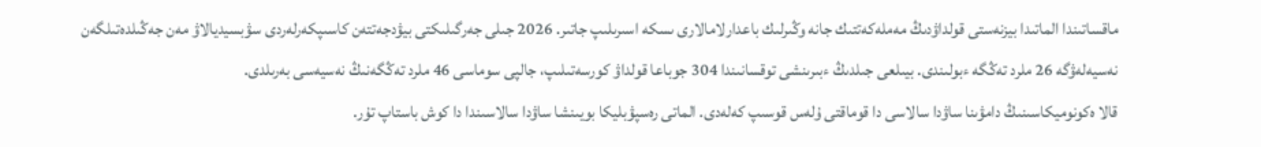ماقساتىندا الماتىدا بيزنەستى قولداۋدىڭ مەملەكەتتىك جانە وڭىرلىك باعدارلامالارى ىسكە اسىرىلىپ جاتىر. 2026 جىلى جەرگىلىكتى بيۋدجەتتەن كاسىپكەرلەردى سۋبسيديالاۋ مەن جەڭىلدەتىلگەن نەسيەلەۋگە 26 ملرد تەڭگە ءبولىندى. بيىلعى جىلدىڭ ءبىرىنشى توقسانىندا 304 جوباعا قولداۋ كورسەتىلىپ، جالپى سوماسى 46 ملرد تەڭگەنىڭ نەسيەسى بەرىلدى.
قالا ەكونوميكاسىنىڭ دامۋىنا ساۋدا سالاسى دا قوماقتى ۇلەس قوسىپ كەلەدى. الماتى رەسپۋبليكا بويىنشا ساۋدا سالاسىندا دا كوش باستاپ تۇر.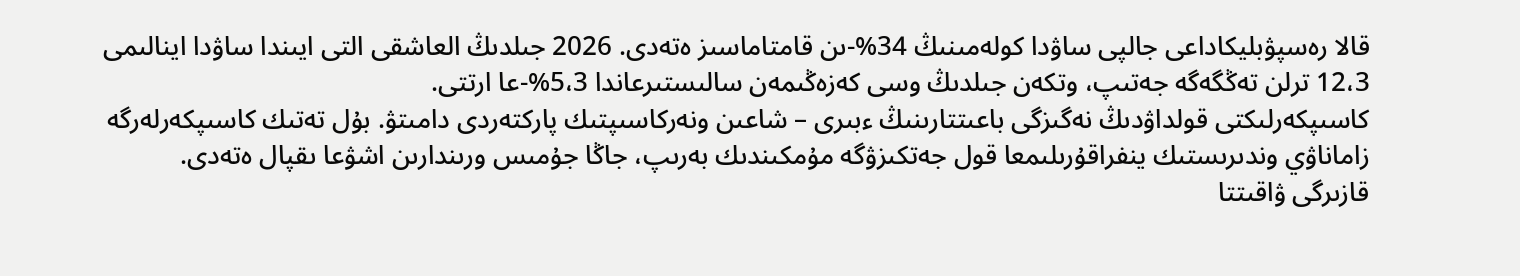قالا رەسپۋبليكاداعى جالپى ساۋدا كولەمىنىڭ 34%-ىن قامتاماسىز ەتەدى. 2026 جىلدىڭ العاشقى التى ايىندا ساۋدا اينالىمى 12،3 ترلن تەڭگەگە جەتىپ، وتكەن جىلدىڭ وسى كەزەڭىمەن سالىستىرعاندا 5،3%-عا ارتتى.
كاسىپكەرلىكتى قولداۋدىڭ نەگىزگى باعىتتارىنىڭ ءبىرى – شاعىن ونەركاسىپتىك پاركتەردى دامىتۋ. بۇل تەتىك كاسىپكەرلەرگە زاماناۋي وندىرىستىك ينفراقۇرىلىمعا قول جەتكىزۋگە مۇمكىندىك بەرىپ، جاڭا جۇمىس ورىندارىن اشۋعا ىقپال ەتەدى.
قازىرگى ۋاقىتتا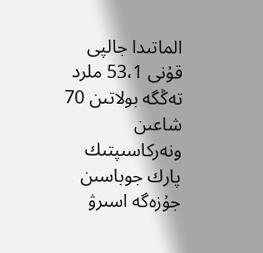الماتىدا جالپى قۇنى 53،1 ملرد تەڭگە بولاتىن 70 شاعىن ونەركاسىپتىك پارك جوباسىن جۇزەگە اسىرۋ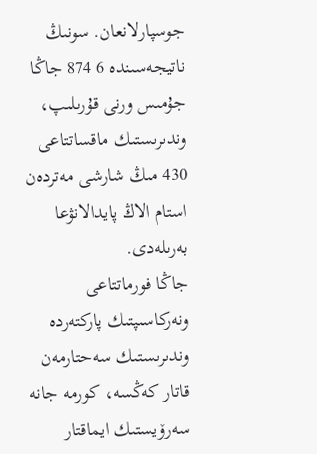جوسپارلانعان. سونىڭ ناتيجەسىندە 6 874 جاڭا جۇمىس ورنى قۇرىلىپ، وندىرىستىك ماقساتتاعى 430 مىڭ شارشى مەتردەن استام الاڭ پايدالانۋعا بەرىلەدى.
جاڭا فورماتتاعى ونەركاسىپتىك پاركتەردە وندىرىستىك سەحتارمەن قاتار كەڭسە، كورمە جانە سەرۆيستىك ايماقتار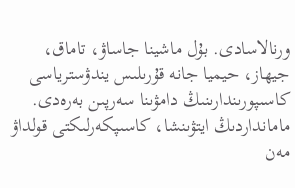ورنالاسادى. بۇل ماشينا جاساۋ، تاماق، جيھاز، حيميا جانە قۇرىلىس يندۋسترياسى كاسىپورىندارىنىڭ دامۋىنا سەرپىن بەرەدى.
مامانداردىڭ ايتۋىنشا، كاسىپكەرلىكتى قولداۋ مەن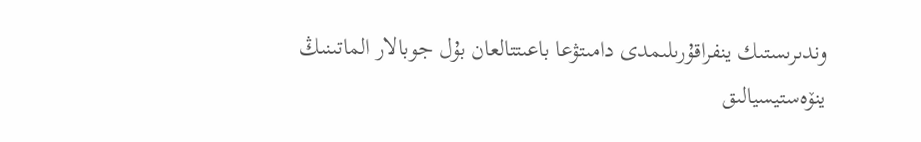وندىرىستىك ينفراقۇرىلىمدى دامىتۋعا باعىتتالعان بۇل جوبالار الماتىنىڭ ينۆەستيسيالىق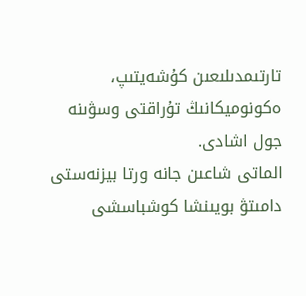تارتىمدىلىعىن كۇشەيتىپ، ەكونوميكانىڭ تۇراقتى وسۋىنە جول اشادى.
الماتى شاعىن جانە ورتا بيزنەستى دامىتۋ بويىنشا كوشباسشى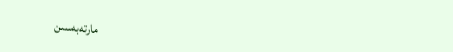مارتەبەسىن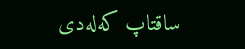ساقتاپ كەلەدى